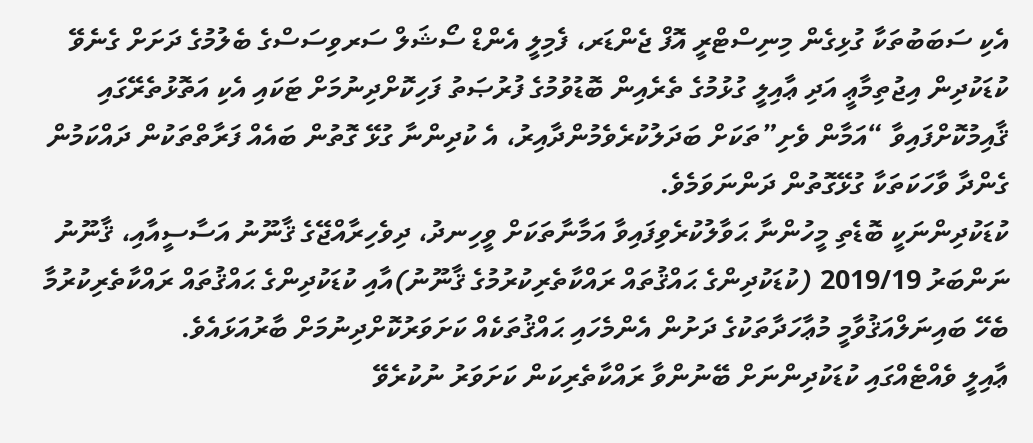އެކި ސަބަބުތަކާ ގުޅިގެން މިނިސްޓްރީ އޮފް ޖެންޑަރ، ފެމިލީ އެންޑް ސޯޝަލް ސަރވިސަސްގެ ބެލުމުގެ ދަށަށް ގެނެވޭ ކުޑަކުދިން އިޖުތިމާޢީ އަދި ޢާއިލީ ގުޅުމުގެ ތެރެއިން ބޮޑުވުމުގެ ފުރުޞަތު ފަހިކޮށްދިނުމަށް ޓަކައި އެކި އަތޮޅުތެރޭގައި ޤާއިމުކޮށްފައިވާ “އަމާން ވެށި”ތަކަށް ބަދަލުކުރެވެމުންދާއިރު، އެ ކުދިންނާ ގުޅޭ ގޮތުން ބައެއް ފަރާތްތަކުން ދައްކަމުން ގެންދާ ވާހަކަތަކާ ގުޅޭގޮތުން ދަންނަވަމެވެ.
ކުޑަކުދިންނަކީ ބޮޑެތި މީހުންނާ ޙަވާލުކުރެވިފައިވާ އަމާނާތަކަށް ވީހިނދު، ދިވެހިރާއްޖޭގެ ޤާނޫނު އަސާސީއާއި، ޤާނޫނު ނަންބަރު 2019/19 (ކުޑަކުދިންގެ ޙައްޤުތައް ރައްކާތެރިކުރުމުގެ ޤާނޫނު)އާއި ކުޑަކުދިންގެ ޙައްޤުތައް ރައްކާތެރިކުރުމާ ބެހޭ ބައިނަލްއަޤުވާމީ މުޢާހަދާތަކުގެ ދަށުން އެންމެހައި ޙައްޤުތަކެއް ކަށަވަރުކޮށްދިނުމަށް ބާރުއަޅައެވެ.
ޢާއިލީ ވެއްޓެއްގައި ކުޑަކުދިންނަށް ބޭނުންވާ ރައްކާތެރިކަން ކަށަވަރު ނުކުރެވޭ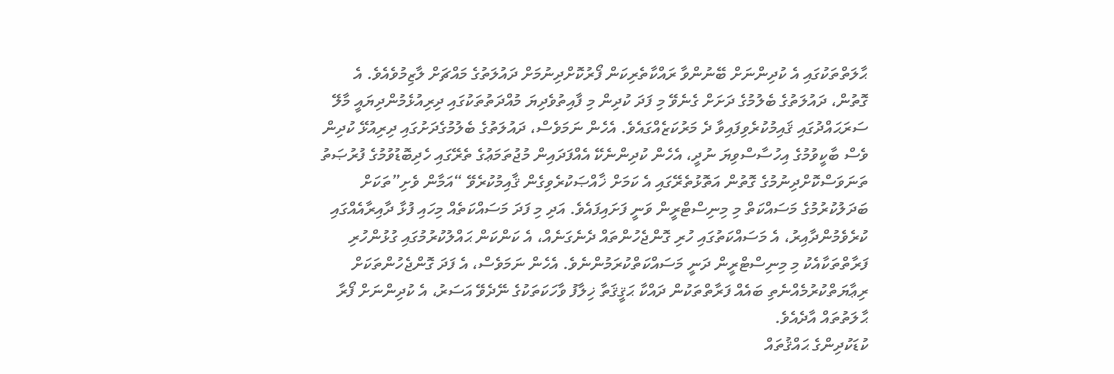ޙާލަތްތަކުގައި އެ ކުދިންނަށް ބޭނުންވާ ރައްކާތެރިކަން ފޯރުކޮށްދިނުމަށް ދައުލަތުގެ މައްޗަށް ލާޒިމުވެއެވެ. އެ ގޮތުން، ދައުލަތުގެ ބެލުމުގެ ދަށަށް ގެނެވޭ މި ފަދަ ކުދިން މި ފާއިތުވެދިޔަ މުއްދަތުތަކުގައި ދިރިއުޅެމުންދިޔައީ މާލޭ ސަރަޙައްދުގައި ޤައިމުކުރެވިފައިވާ ދެ މަރުކަޒެއްގައެވެ. އެހެން ނަމަވެސް، ދައުލަތުގެ ބެލުމުގެދަށުގައި ދިރިއުޅޭ ކުދިން ވެސް ބާކީވުމުގެ އިހުސާސްވިޔަ ނުދީ، އެހެން ކުދިންނެކޭ އެއްފަދައިން މުޖުތަމަޢުގެ ތެރޭގައި ހެދިބޮޑުވުމުގެ ފުރުޞަތު ތަނަވަސްކޮށްދިނުމުގެ ގޮތުން އަތޮޅުތެރޭގައި އެ ކަމަށް ޚާއްޞަކުރެވިގެން ޤާއިމުކުރެވޭ “އަމާން ވެށި”ތަކަށް ބަދަލުކުރުމުގެ މަސައްކަތް މި މިނިސްޓްރީން ވަނީ ފަށައިފައެވެ. އަދި މި ފަދަ މަސައްކަތެއް މިހައި ފުޅާ ދާއިރާއެއްގައި ކުރެވެމުންދާއިރު، އެ މަސައްކަތުގައި ހުރި ގޮންޖެހުންތައް ދެނެގަނެއް، އެ ކަންކަން ޙައްލުކުރުމުގައި ގުޅުންހުރި ފަރާތްތަކާއެކު މި މިނިސްޓްރީން ދަނީ މަސައްކަތްކުރަމުންނެވެ. އެހެން ނަމަވެސް، އެ ފަދަ ގޮންޖެހުންތަކަށް ރިޢާޔަތްކުރުމެއްނެތި ބައެއް ފަރާތްތަކުން ދައްކާ ޙަޤީޤަތާ ޚިލާފު ވާހަކަތަކުގެ ނޭދެވޭ އަސަރު، އެ ކުދިންނަށް ފޯރާ ޙާލަތުތައް އާދެއެވެ.
ކުޑަކުދިންގެ ޙައްޤުތައް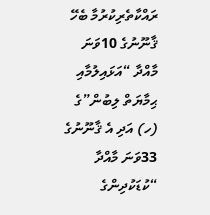ރައްކާތެރިކުރުމާ ބެހޭ ޤާނޫނުގެ 10ވަނަ މާއްދާ “އަޅައިލުމާއި ޙިމާޔަތް ލިބުން”ގެ (ހ) އަދި އެ ޤާނޫނުގެ 33ވަނަ މާއްދާ “ކުޑަކުދިންގެ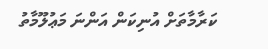ކަރާމާތަށް އުނިކަން އަންނަ މަޢުލޫމާތު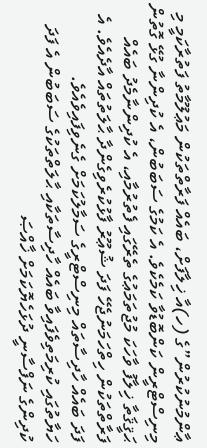ޢާންމުނުކުރުން”ގެ (ހ)އާ ޚިލާފަށް، ބައެއް ފަރާތްތަކުން މަޢުލޫމާތު ފަތުރާކަމީ މި މިނިސްޓްރީން ކަންބޮޑުވާ ކަމެކެވެ. އެ ކަމުގެ ސަބަބުން، އެ ކުދިންނާ ގުޅޭ ގޮތުން ޙަޤީޤަތާ ޚިލާފު ވާހަކަ މުޖުތަމަޢުގެ ތެރޭގައި ފެތުރުމާއި، އެ ކުދިންނާމެދު ބައެއް ފަރާތްތަކުން ހިތްހަމަނުޖެހޭ ފަދަ ޝުޢޫރު ފާޅުކުރެވިގެންދާ ޙާލަތުތައް އާދެއެވެ. އެ ފަދަ ބައެއް ހާދިސާތައް މިނިސްޓްރީގެ ސަމާލުކަމަށް ގެނެވިފައިވެއެވެ.
ހަޔާތުގައި ކުރިމަތިވެފައިވާ ބައެއް ހާދިސާތަކާއި ޙާލަތްތަކުގެ ސަބަބުން އެ ފަދަ ކުދިންގެ ނަފްސާނީ ދުޅަހެޔޮކަމަށް ޚާއްޞަ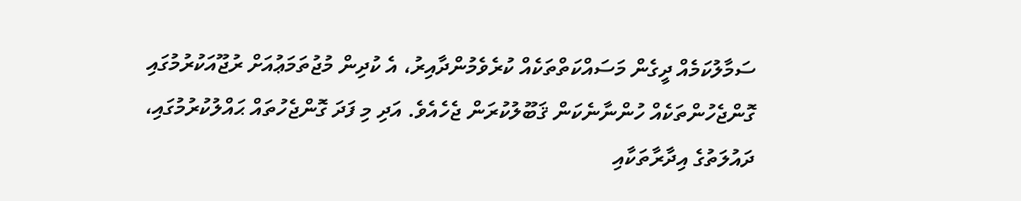ސަމާލުކަމެއް ދީގެން މަސައްކަތްތަކެއް ކުރެވެމުންދާއިރު، އެ ކުދިން މުޖުތަމަޢުއަށް ރުޖޫއަކުރުމުގައި ގޮންޖެހުންތަކެއް ހުންނާނެކަން ޤަބޫލުކުރަން ޖެހެއެވެ. އަދި މި ފަދަ ގޮންޖެހުތައް ޙައްލުކުރުމުގައި، ދައުލަތުގެ އިދާރާތަކާއި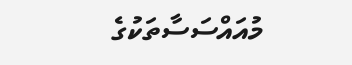މުއައްސަސާތަކުގެ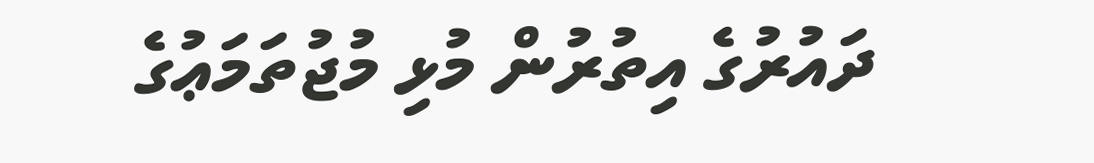ދައުރުގެ އިތުރުން މުޅި މުޖުތަމަޢުގެ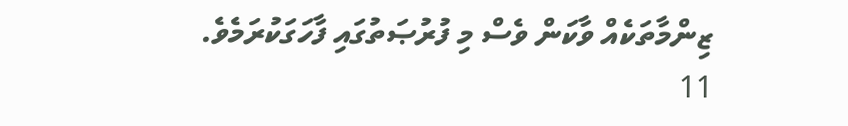ޒިންމާތަކެއް ވާކަން ވެސް މި ފުރުޞަތުގައި ފާހަގަކުރަމެވެ.
11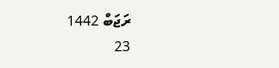ރަޖަބް 1442
23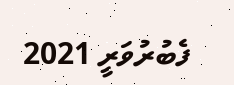ފެބުރުވަރީ 2021